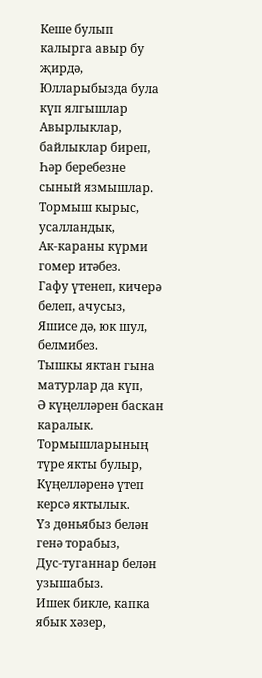Кеше булып калырга авыр бу җирдә,
Юлларыбызда була күп ялгышлар
Авырлыклар, байлыклар биреп,
Һәр беребезне сыный язмышлар.
Тормыш кырыс, усалландык,
Ак-караны күрми гомер итәбез.
Гафу үтенеп, кичерә белеп, ачусыз,
Яшисе дә, юк шул, белмибез.
Тышкы яктан гына матурлар да күп,
Ә күңелләрен баскан каралык.
Тормышларының түре якты булыр,
Күңелләренә үтеп керсә яктылык.
Үз дөньябыз белән генә торабыз,
Дус-туганнар белән узышабыз.
Ишек бикле, капка ябык хәзер,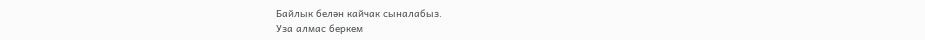Байлык белән кайчак сыналабыз.
Уза алмас беркем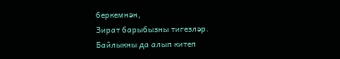беркемнән,
Зират барыбызны тигезләр.
Байлыкны да алып китеп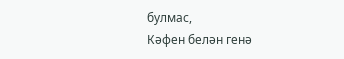булмас,
Кәфен белән генә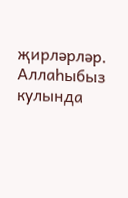җирләрләр.
Аллаһыбыз кулында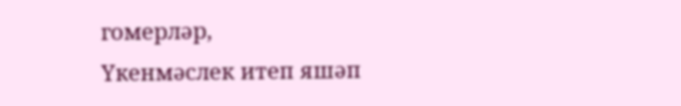гомерләр,
Үкенмәслек итеп яшәп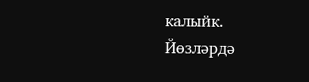калыйк.
Йөзләрдә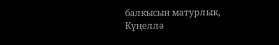балкысын матурлык,
Күңеллә